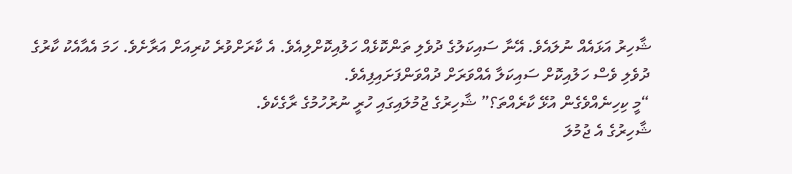ޝާހިރު އަޅައެއް ނުލައެވެ. އޭނާ ސައިކަލުގެ ދުވެލި ތަންކޮޅެއް ހަލުއިކޮށްލިއެވެ. އެ ކާރަށްވުރެ ކުރިއަށް އަރާށެވެ. ހަމަ އެއާއެކު ކާރުގެ ދުވެލި ވެސް ހަލުއިކޮށް ސައިކަލާ އެއްވަރަށް ދުއްވަންފަށައިފިއެވެ.
“މީ ކިހިނެއްވެގެން އުޅޭ ކާރެއްތަ؟” ޝާހިރުގެ ޖުމުލައިގައި ހުރީ ނުރުހުމުގެ ރާގެކެވެ.
ޝާހިރުގެ އެ ޖުމުލަ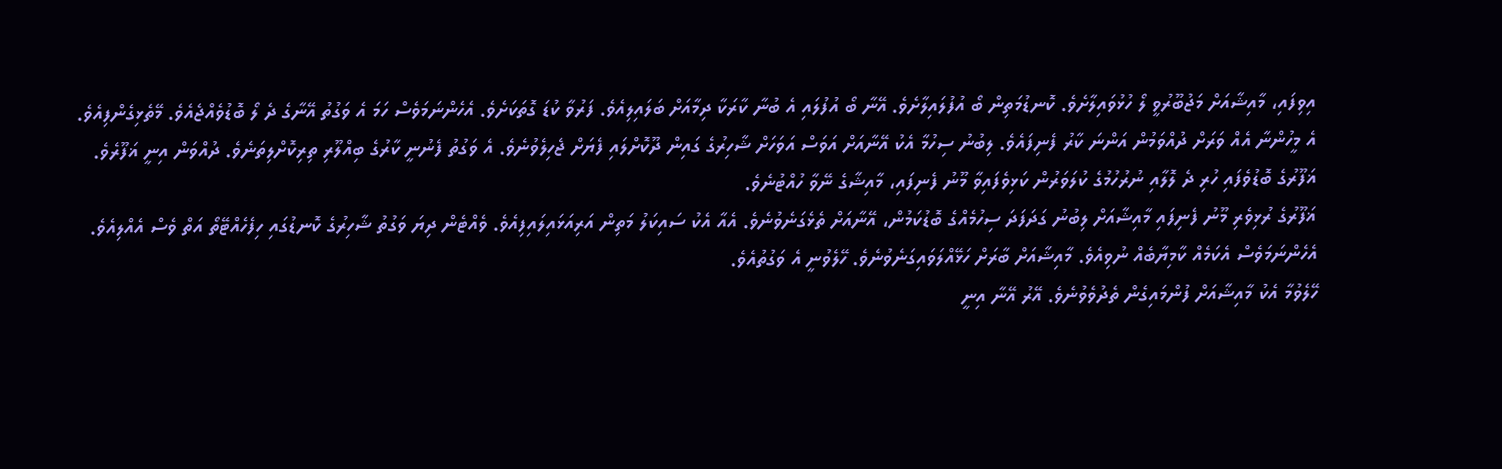އިވިފައި، މާއިޝާއަށް މަޖުބޫރުވީ ލޯ ހުޅުވައިލާށެވެ. ކޮނޑުމަތިން ބޯ އުފުލައިލާށެވެ. އޭނާ ބޯ އުފުލައި އެ ބުނާ ކާރަކާ ދިމާއަށް ބަލައިލިއެވެ. ފަރުވާ ކުޑަ ގޮތަކަށެވެ. އެހެންނަމަވެސް ހަމަ އެ ވަގުތު އޭނާގެ ދެ ލޯ ބޮޑުވެއްޖެއެވެ. މޭތެޅިގެންފިއެވެ. އެ މީހުންނާ އެއް ވަރަށް ދުއްވަމުން އަންނަ ކާރު ފެނިފައެވެ. ލިބުނު ސިހުމާ އެކު އޭނާއަށް އަވަސް އަވަހަށް ޝާހިރުގެ ގައިން ދޫކޮށްލައި ފެޔަށް ޖެހިލެވުނެވެ. އެ ވަގުތު ފެނުނީ ކާރުގެ ބިއްލޫރި ތިރިކޮށްލިތަނެވެ. ދުއްވަން އިނީ ޣަފޫރެވެ. ޣަފޫރުގެ ބޮޑުވެފައި ހުރި ދެ ލޮލާއި ނުރުހުމުގެ ކުލަވަރުން ކަޅިވެފައިވާ މޫނު ފެނިފައި، މާއިޝާގެ ނޭވާ ހުއްޓުނެވެ.
ޣަފޫރުގެ ރުޅިވެރި މޫނު ފެނިފައި މާއިޝާއަށް ލިބުނު ގަދަފަދަ ސިހުމެއްގެ ބޮޑުކަމުން، އޭނާއަށް ތެޅެގަނެވުނެވެ. އެއާ އެކު ސައިކަލު މަތިން އަރިއަޅައިލައިފިއެވެ. ވެއްޓެން ދިޔަ ވަގުތު ޝާހިރުގެ ކޮނޑުގައި ހިފެހެއްޓޭތޯ އަތް ވެސް އެއްލިއެވެ. އެހެންނަމަވެސް އެކަމެއް ކާމިޔާބެއް ނުވިއެވެ. މާއިޝާއަށް ބާރަށް ހަޅޭއްލަވައިގަނެވުނެވެ. ހޭލެވުނީ އެ ވަގުތުއެވެ.
ހޭލެވުމާ އެކު މާއިޝާއަށް ފުންމައިގެން ތެދުވެވުނެވެ. އޭރު އޭނާ އިނީ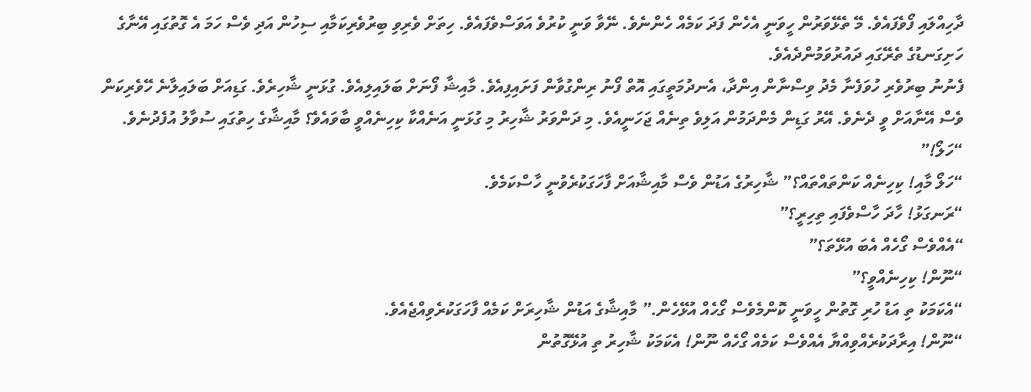ދާހިއްލައި ފޯވެފައެވެ. މޭ ތެޅޭވަރުން ހީވަނީ އެހެން ފަދަ ކަމެއް ހެންނެވެ. ނޭވާ ވަނީ ކުރުވެ އަވަސްވެފައެވެ. ހިތަށް ވެރިވި ބިރުވެރިކަމާއި ސިހުން އަދި ވެސް ހަމަ އެ ގޮތުގައި އޭނާގެ ހަށިގަނޑުގެ ތެރޭގައި ދައުރުވަމުންދެއެވެ.
ފެނުނު ބިރުވެރި ހުވަފެނާ މެދު ވިސްނާން އިންދާ، އެނދުމަތީގައި އޮތް ފޯނު ރިންގުވާން ފަށައިފިއެވެ. މާއިޝާ ފޯނަށް ބަލައިލިއެވެ. ގުޅަނީ ޝާހިރެވެ. ގަޑިއަށް ބަލައިލާނެ ހޭވެރިކަން ވެސް އޭނާއަށް ވީ ދެނެވެ. އޭރު ގަޑިން މެންދަމުން އަލިވެ ތިނެއް ޖަހަނީއެވެ. މި ދަންވަރު ޝާހިރު މި ގުޅަނީ އަނެއްކާ ކިހިނެއްވީ ބާވައެވެ؟ މާއިޝާގެ ހިތުގައި ސުވާލު އުފެދުނެވެ.
“ހަލޯ!”
“ހަލޯ މާއި! ކިހިނެއް ކަންތައްތައް؟” ޝާހިރުގެ އަޑުން ވެސް މާއިޝާއަށް ފާހަގަކުރެވުނީ ހާސްކަމެވެ.
“ރަނގަޅު! ހާދަ ހާސްވެފައި ތިހިރީ؟”
“އެއްވެސް ގޯހެއް އެބަ އުޅޭތަ؟”
“ނޫން! ކިހިނެއްވީ؟”
“އެކަމަކު ތި އަޑު ހުރި ގޮތުން ހީވަނީ ކޮންމެވެސް ގޯހެއް އުޅޭހެން.” މާއިޝާގެ އަޑުން ޝާހިރަށް ކަމެއް ފާހަގަކުރެވިއްޖެއެވެ.
“ނޫން! އިރާދަކުރެއްވިއްޔާ އެއްވެސް ކަމެއް ގޯހެއް ނޫން! އެކަމަކު ޝާހިރު ތި އުޅޭގޮތުން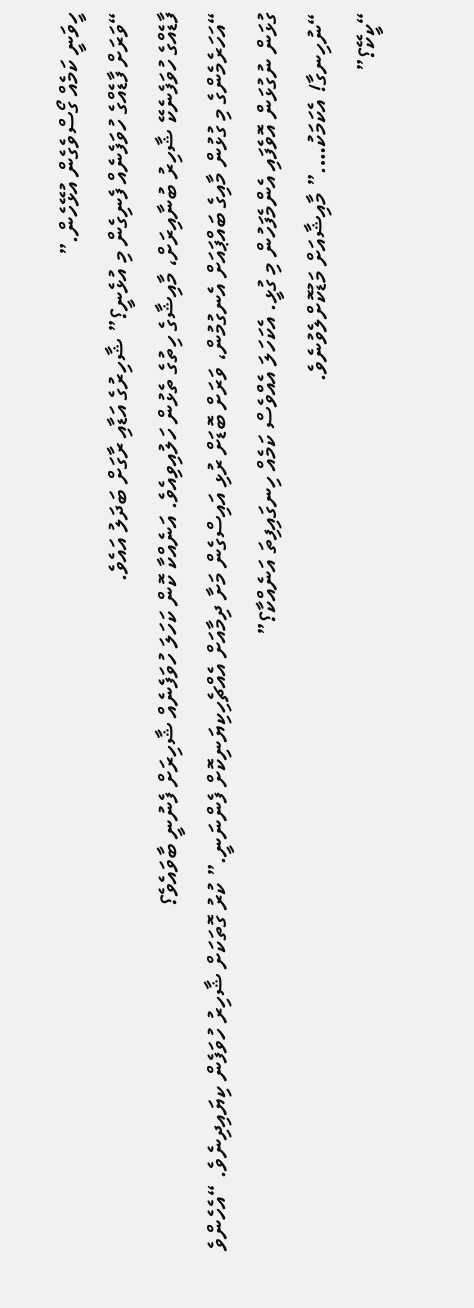ހީވަނީ ކަމެއް ގޯސްވެގެން އުޅޭހެން.”
“ވަރަށް ފާޑެއްގެ ހުވަފެނެއް ފެނިގެން މި އުޅެނީ؟” ޝާހިރުގެ އަޑާއި ރާގަށް ބަދަލު އައެވެ.
ފާޑެއްގެ ހުވަފެނެކޭ ޝާހިރު ބުނާއިރަށް، މާއިޝާގެ ހިތުގެ ތެޅުން ހަލުއިވިއެވެ. އަނެއްކާ ކޮން ކަހަލަ ހުވަފެނެއް ޝާހިރަށް ފެނުނީ ބާވައެވެ؟
“އަހަރެމެންގެ މި ގުޅުން މާއިގެ ބައްޕައަށް އެނގުމުން، ވަރަށް ބޮޑަށް ރުޅި އައިސްގެން މަށާ ދިމާއަށް އެއްޗެހިކިޔަނިކޮށް ފެންނަނީ.” ކުރު ގޮތަކަށް ޝާހިރު ހުވަފެން ކިޔައިދިނެވެ. “އެހެންވެ ގުޅަން ނުގުޅަން އޮވެފައި އެންމެފަހުން މި ގުޅީ. އެކަހަލަ އެއްވެސް ކަމެއް ހިނގައިފިތަ އަނެއްކާ؟”
“ނުހިނގާ! އެކަމަކު….” މާއިޝާއަށް މަޑުކޮށްލެވުނެވެ.
“ކީކޭ؟”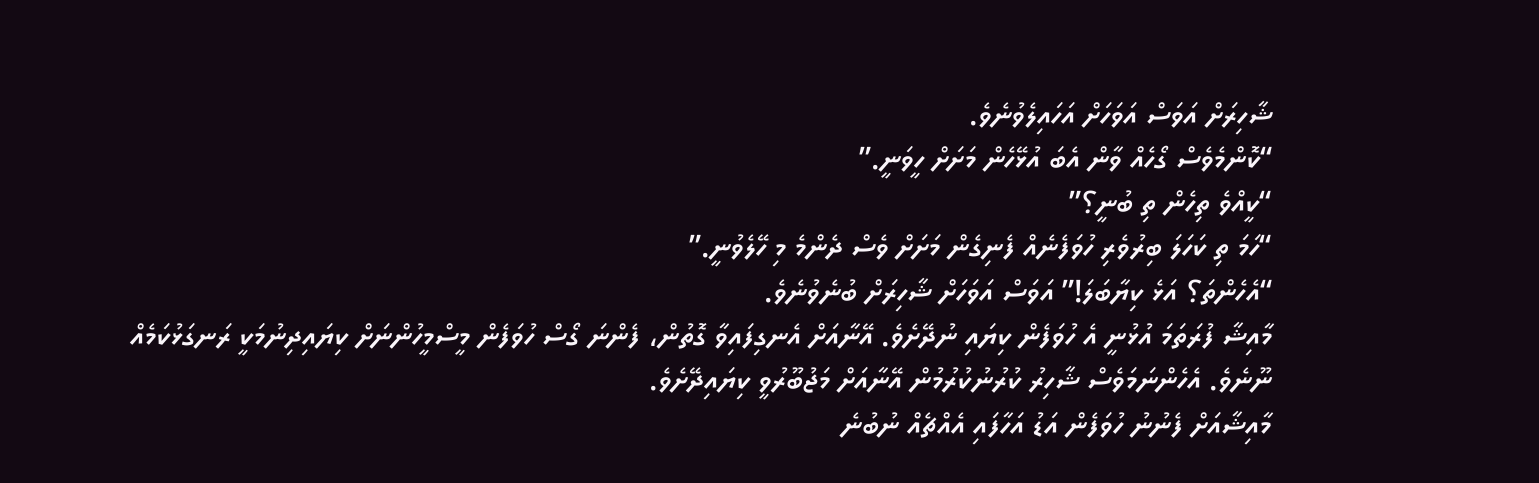ޝާހިރަށް އަވަސް އަވަހަށް އަހައިލެވުނެވެ.
“ކޮންމެވެސް ގޯހެއް ވާން އެބަ އުޅޭހެން މަށަށް ހީވަނީ.”
“ކީއްވެ ތިހެން ތި ބުނީ؟”
“ހަމަ ތި ކަހަލަ ބިރުވެރި ހުވަފެނެއް ފެނިގެން މަށަށް ވެސް ދެންމެ މި ހޭލެވުނީ.”
“އެހެންތަ؟ އަޅެ ކިޔާބަލަ!” އަވަސް އަވަހަށް ޝާހިރަށް ބުނެވުނެވެ.
މާއިޝާ ފުރަތަމަ އުޅުނީ އެ ހުވަފެން ކިޔައި ނުދޭށެވެ. އޭނާއަށް އެނގިފައިވާ ގޮތުން، ފެންނަ ގޯސް ހުވަފެން މީސްމީހުންނަށް ކިޔައިދިނުމަކީ ރަނގަޅުކަމެއް ނޫނެވެ. އެހެންނަމަވެސް ޝާހިރު ކުރުނުކުރުމުން އޭނާއަށް މަޖުބޫރުވީ ކިޔައިދޭށެވެ.
މާއިޝާއަށް ފެނުނު ހުވަފެން އަޑު އަހާފައި އެއްޗެއް ނުބުނެ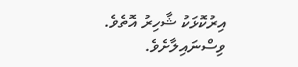އިރުކޮޅަކު ޝާހިރު އޮތެވެ. ވިސްނައިލާށެވެ.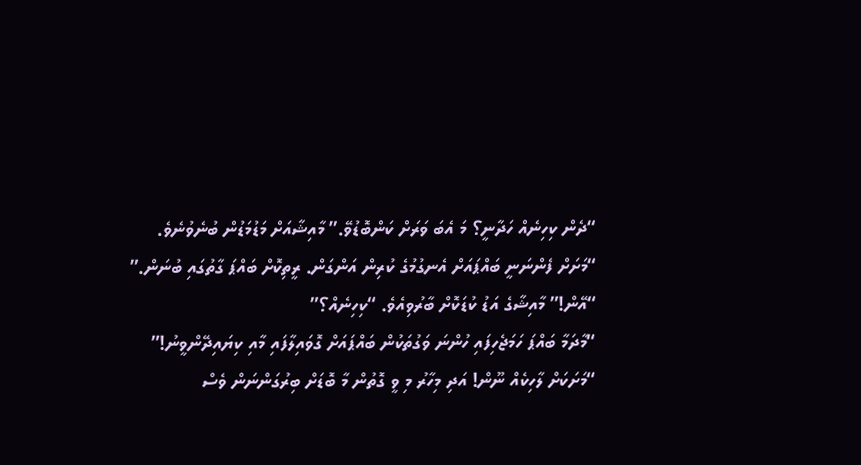“ދެން ކިހިނެއް ހަދާނީ؟ މަ އެބަ ވަރަށް ކަންބޮޑުވޭ.” މާއިޝާއަށް މަޑުމަޑުން ބުނެވުނެވެ.
“މަށަށް ފެންނަނީ ބައްޕައަށް އެނގުމުގެ ކުރިން އަންގަން. ރީތިކޮށް ބައްޕަ ގާތުގައި ބުނަން.”
“އޭން!” މާއިޝާގެ އަޑު ކުޑަކޮށް ބާރުވިއެވެ. “ކިހިނެއް؟”
“މާދަމާ ބައްޕަ ހަމަޖެހިފައި ހުންނަ ވަގުތަކުން ބައްޕައަށް ގޮވައިލާފައި މާއި ކިޔައިދޭންވީނު!”
“މަށަކަށް ލާހިކެއް ނޫން! އަދި މިހާރު މި ވީ ގޮތުން މާ ބޮޑަށް ބިރުގަންނަން ވެސް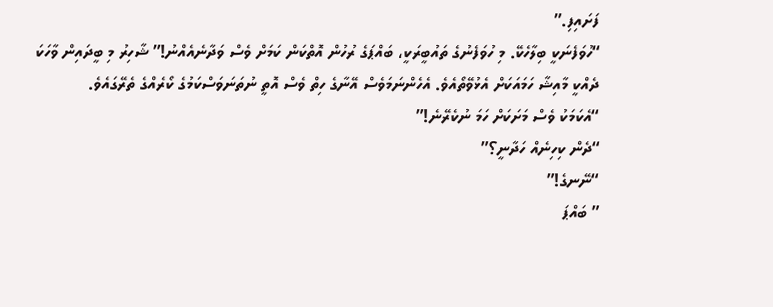ފަށައިފި.”
“ހުވަފެނަކީ ބިލާހެކޭ. މި ހުވަފެނުގެ ތައުބީރަކީ، ބައްޕަގެ ރުހުން އޮތްކަން ކަމަށް ވެސް ވަދާނެއެއްނު!” ޝާހިރު މި ބީދައިން ވާހަކަ ދެއްކީ މާއިޝާ ހަމައަކަށް އެޅުވޭތޯއެވެ. އެހެންނަމަވެސް އޭނާގެ ހިތް ވެސް އޮތީ ނުތަނަވަސްކަމުގެ ކޯރެއްގެ ތެރޭގައެވެ.
“އެކަމަކު ވެސް މަށަކަށް ހަމަ ނުކެރޭނެ!”
“ދެން ކިހިނެއް ހަދާނީ؟”
“ނޭނގެ!”
” ބައްޕަ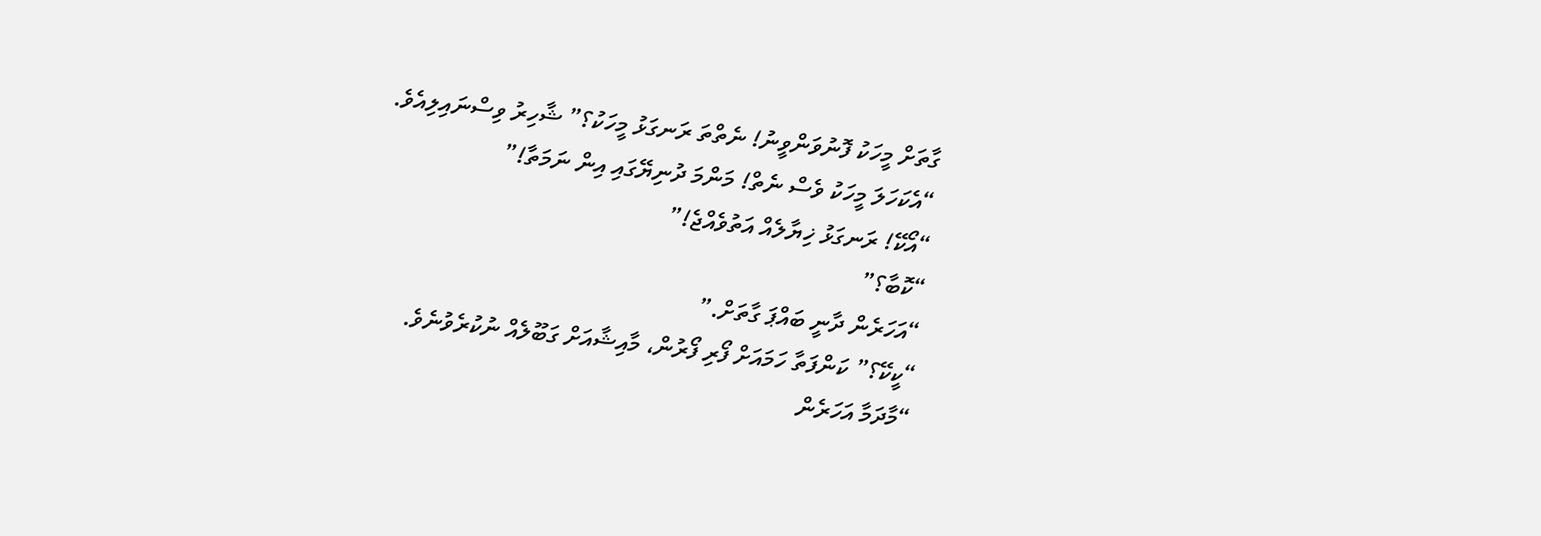ގާތަށް މީހަކު ފޮނުވަންވީނު! ނެތްތަ ރަނގަޅު މީހަކު؟” ޝާހިރު ވިސްނައިލިއެވެ.
“އެކަހަލަ މީހަކު ވެސް ނެތް! މަންމަ ދުނިޔޭގައި އިން ނަމަތާ!”
“އޯކޭ! ރަނގަޅު ޚިޔާލެއް އަތުވެއްޖެ!”
“ކޮބާ؟”
“އަހަރެން ދާނީ ބައްޕަ ގާތަށް.”
“ކީކޭ؟” ކަންފަތާ ހަމައަށް ފޯރި ފޯރުން، މާއިޝާއަށް ގަބޫލެއް ނުކުރެވުނެވެ.
“މާދަމާ އަހަރެން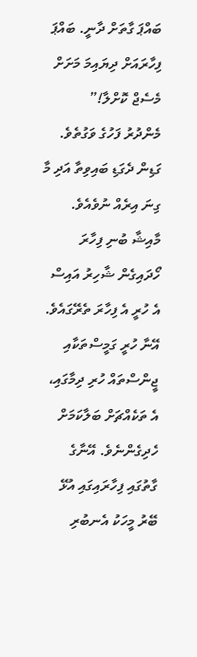ބައްޕަ ގާތަށް ދާނީ. ބައްޕަ ފިހާރައަށް ދިޔައިމަ މަށަށް މެސެޖް ކޮށްލާ!”
މެންދުރު ފަހުގެ ވަގުތެވެ. ގަޑިން ދެގަޑި ބައިވިތާ އަދި މާ ގިނަ އިރެއް ނުވެއެވެ. މާއިޝާ ބުނި ފިހާރަ ހޯދައިގެން ޝާހިރު އައިސް އެ ހުރީ އެ ފިހާރަ ތެރޭގައެވެ. އޭނާ ހުރީ ގަމީސްތަކާއި ޖީންސްތައް ހުރި ދިމާގައި، އެ ތަކެއްޗަށް ބަލާކަމަށް ހެދިގެންނެވެ. އޭނާގެ ގާތުގައި ފިހާރައިގައި އުޅޭ ބޭރު މީހަކު އެނބުރި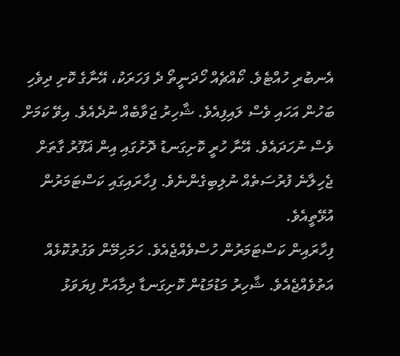އެނބުރި ހުއްޓެވެ. ކޯއްޗެއް ހޯދަނީތޯ ދެ ފަހަރަކު، އޭނާގެ ކޮށި ދިވެހި ބަހުން އަހައި ވެސް ލައިފިއެވެ. ޝާހިރު ޖަވާބެއް ނުދެއެވެ. އިވޭ ކަމަށް ވެސް ނުހަދައެވެ. އޭނާ ހުރީ ކޮށިގަނޑު ދޮށުގައި އިން ޣަފޫރު ގާތަށް ޖެހިލާނެ ފުރުސަތެއް ނުލިބިގެންނެވެ. ފިހާރައިގައި ކަސްޓަމަރުން އުޅޭތީއެވެ.
ފިހާރައިން ކަސްޓަމަރުން ހުސްވެއްޖެއެވެ. ހަމަހިމޭން ވަގުތުކޮޅެއް އަތުވެއްޖެއެވެ. ޝާހިރު މަޑުމަޑުން ކޮށިގަނޑާ ދިމާއަށް ފިޔަވަޅު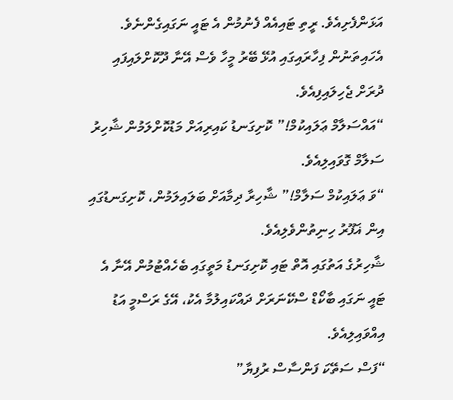އަޅަންފެށިއެވެ. ރީތި ޓައިއެއް ފެނުމުން އެ ޓައީ ނަގައިގެންނެވެ. އެހައިތަނުން ފިހާރައިގައި އުޅޭ ބޭރު މީހާ ވެސް އޭނާ ދޫކޮށްލައިފައި ދުރަށް ޖެހިލައިފިއެވެ.
“އައްސަލާމް ޢަލައިކުމް!” ކޮށިގަނޑު ކައިރިއަށް މަޑުކޮށްލަމުން ޝާހިރު ސަލާމް ގޮވައިލިއެވެ.
“ވަ ޢަލައިކުމް ސަލާމް!” ޝާހިރާ ދިމާއަށް ބަލައިލަމުން، ކޮށިގަނޑުގައި އިން ޣަފޫރު ހިނިތުންވެލިއެވެ.
ޝާހިރުގެ އަތުގައި އޮތް ޓައި ކޮށިގަނޑު މަތީގައި ބެހެއްޓުމުން އޭނާ އެ ޓައީ ނަގައި ބާކޯޑް ސްކޭނަރަށް ދައްކައިލުމާ އެކު، އޭގެ ރަސްމީ އަޑު އިއްވައިލިއެވެ.
“ފަސް ސަތޭކަ ފަންސާސް ރުފިޔާ”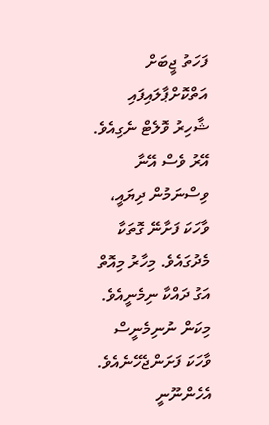ފަހަތު ޖީބަށް އަތްކޮށްޕާލައިފައި ޝާހިރު ވޮލެޓް ނެގިއެވެ. އޭރު ވެސް އޭނާ ވިސްނަމުން ދިޔައީ، ވާހަކަ ފަށާނޭ ގޮތަކާ މެދުގައެވެ. މިހާރު މިއޮތް އަގު ދައްކާ ނިމެނީއެވެ. މިކަން ނުނިމެނީސް ވާހަކަ ފަށަންޖެހޭނެއެވެ. އެހެންނޫނީ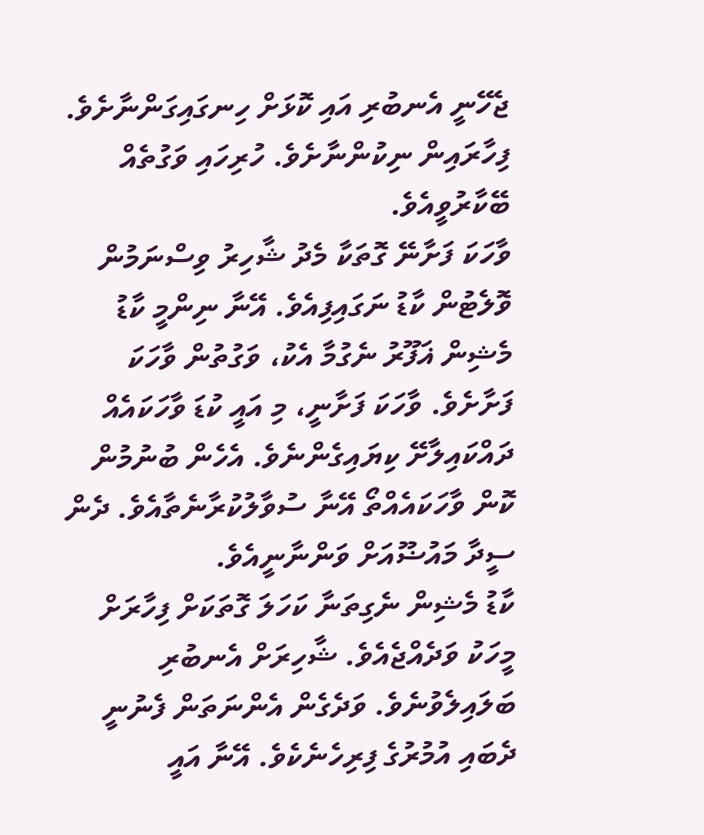ޖެހޭނީ އެނބުރި އައި ކޮޅަށް ހިނގައިގަންނާށެވެ. ފިހާރައިން ނިކުންނާށެވެ. ހުރިހައި ވަގުތެއް ބޭކާރުވީއެވެ.
ވާހަކަ ފަށާނޭ ގޮތަކާ މެދު ޝާހިރު ވިސްނަމުން ވޮލެޓުން ކާޑު ނަގައިފިއެވެ. އޭނާ ނިންމީ ކާޑު މެޝިން ޣަފޫރު ނެގުމާ އެކު، ވަގުތުން ވާހަކަ ފަށާށެވެ. ވާހަކަ ފަށާނީ، މި އައީ ކުޑަ ވާހަކައެއް ދައްކައިލާށޭ ކިޔައިގެންނެވެ. އެހެން ބުނުމުން ކޮން ވާހަކައެއްތޯ އޭނާ ސުވާލުކުރާނެތާއެވެ. ދެން ސީދާ މައުޟޫއަށް ވަންނާނީއެވެ.
ކާޑު މެޝިން ނެގިތަނާ ކަހަލަ ގޮތަކަށް ފިހާރަށް މީހަކު ވަދެއްޖެއެވެ. ޝާހިރަށް އެނބުރި ބަލައިލެވުނެވެ. ވަދެގެން އެންނަތަން ފެނުނީ ދެބައި އުމުރުގެ ފިރިހެނެކެވެ. އޭނާ އައީ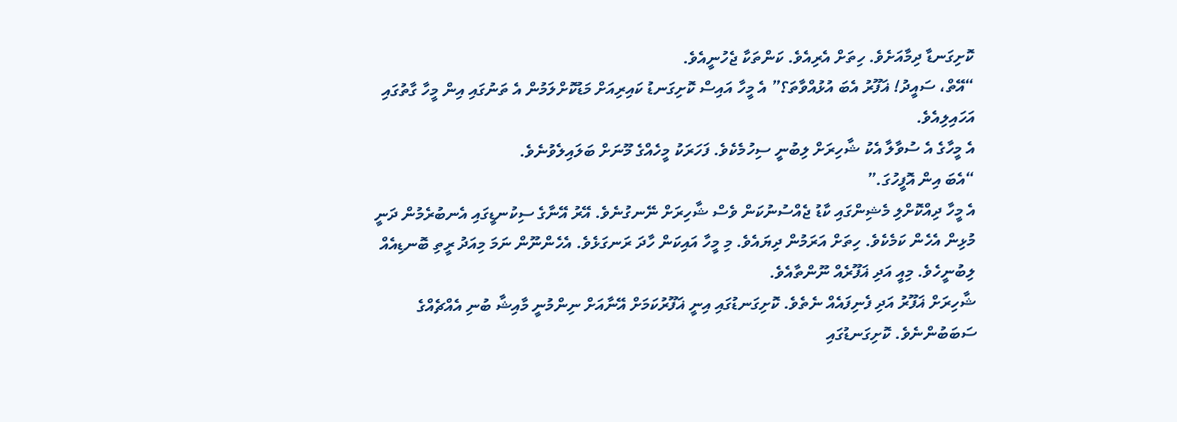ކޮށިގަނޑާ ދިމާއަށެވެ. ހިތަށް އެރިއެވެ. ކަންތަކާ ޖެހުނީއެވެ.
“އޭތް، ސައީދު! ޣަފޫރު އެބަ އުޅުއްވާތަ؟” އެ މީހާ އައިސް ކޮށިގަނޑު ކައިރިއަށް މަޑުކޮށްލަމުން އެ ތަނުގައި އިން މީހާ ގާތުގައި އަހައިލިއެވެ.
އެ މީހާގެ އެ ސުވާލާ އެކު ޝާހިރަށް ލިބުނީ ސިހުމެކެވެ. ފަހަރަކު މީހެއްގެ މޫނަށް ބަލައިލެވުނެވެ.
“އެބަ އިން އޮފީހުގަ.”
އެ މީހާ ދިއްކޮށްލި މެޝިންގައި ކާޑު ޖެއްސުނުކަން ވެސް ޝާހިރަށް ނޭނގުނެވެ. އޭރު އޭނާގެ ސިކުނޑީގައި އެނބުރެމުން ދަނީ މުޅިން އެހެން ކަމެކެވެ. ހިތަށް އަރަމުން ދިޔައެވެ. މި މީހާ އައިކަން ހާދަ ރަނގަޅެވެ. އެހެންނޫން ނަމަ މިއަދު ރީތި ބޮނޑިއެއް ލިބުނީހެވެ. މިއީ އަދި ޣަފޫރެއް ނޫންތާއެވެ.
ޝާހިރަށް ޣަފޫރު އަދި ފެނިފައެއް ނެތެވެ. ކޮށިގަނޑުގައި އިނީ ޣަފޫރުކަމަށް އޭނާއަށް ނިންމުނީ މާއިޝާ ބުނި އެއްޗެއްގެ ސަބަބުންނެވެ. ކޮށިގަނޑުގައި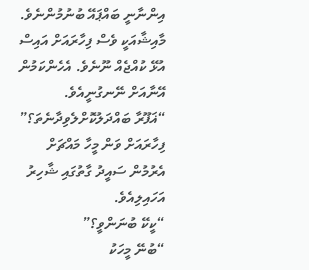އިންނާނީ ބައްޕައޭ ބުނުމުންނެވެ. މާއިޝާއަކީ ވެސް ފިހާރައަށް އައިސް އުޅޭ ކުއްޖެއް ނޫނެވެ. އެހެންކަމުން އޭނާއަށް ނޭނގުނީއެވެ.
“ޣަފޫރާ ބައްދަލުކޮށްލެވިދާނެތަ؟” ފިހާރައަށް ވަން މީހާ މައްޗަށް އެރުމުން ސައީދު ގާތުގައި ޝާހިރު އަހައިލިއެވެ.
“ކީކޭ ބުނަންވީ؟”
“ބުނޭ މީހަކު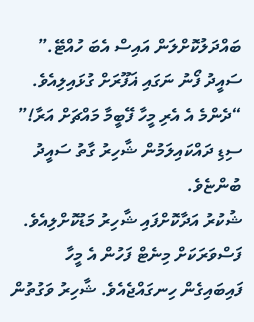ބައްދަލުކޮށްލަން އައިސް އެބަ ހުއްޓޭ.”
ސައީދު ފޯނު ނަގައި ޣަފޫރަށް ގުޅައިލިއެވެ.
“ދެންމެ އެ އެރި މީހާ ފޭބީމާ މައްޗަށް އަރާ!” ސިޑި ދައްކައިލަމުން ޝާހިރު ގާތު ސައީދު ބުންޏެވެ.
ޝުކުރު އަދާކޮށްފައި ޝާހިރު މަޑުކޮށްލިއެވެ. ފަސްވަރަކަށް މިނެޓް ފަހުން އެ މީހާ ފައިބައިގެން ހިނގައްޖެއެވެ. ޝާހިރު ވަގުތުން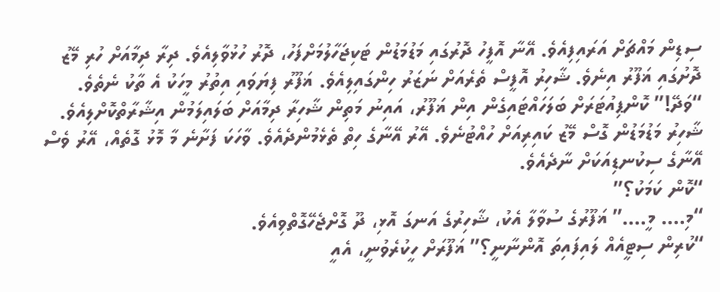ސިޑިން މައްޗަށް އަރައިފިއެވެ. އޭނާ އޮފީހު ދޮރުގައި މަޑުމަޑުން ޓަކިޖަހާލުމަށްފަހު، ދޮރު ހުޅުވާލިއެވެ. ދިރާ ދިމާއަށް ހުރި މޭޒު ދޮށުގައި ޣަފޫރު އިނެވެ. ޝާހިރު އޮފީސް ތެރެއަށް ނަޒަރު ހިންގައިލިއެވެ. ޣަފޫރު ފިޔަވައި އިތުރު މީހަކު އެ ތާކު ނެތެވެ.
“ވަދޭ!” ކޮންޕިއުޓަރަށް ބަލަހައްޓައިގެން އިން ޣަފޫރު، އައިނު މަތިން ޝާހިރާ ދިމާއަށް ބަލައިލަމުން އިޝާރާތްކޮށްލިއެވެ.
ޝާހިރު މަޑުމަޑުން ގޮސް މޭޒު ކައިރިއަށް ހުއްޓުނެވެ. އޭރު އޭނާގެ ހިތް ތެޅެމުންދެއެވެ. ވާހަކަ ފަށާނެ މާ މޮޅު ގޮތެއް، އޭރު ވެސް އޭނާގެ ސިކުނޑިއަކަށް ނާދެއެވެ.
“ކޮން ކަމަކު؟”
“މި…. މީ….” ޣަފޫރުގެ ސުވާލާ އެކު، ޝާހިރުގެ އަނގަ އޮޅި، ދޫ ގޮށްޖެހޭގޮތްވިއެވެ.
“ކުރިން ސިޓީއެއް ލައިފައިތަ އޮންނާނީ؟” ޣަފޫރަށް ހީކުރެވުނީ، އެއީ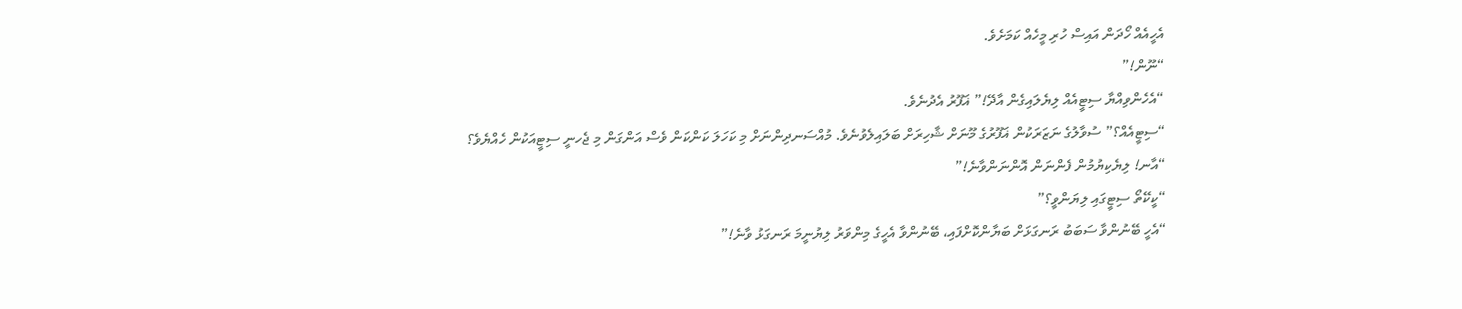އެހީއެއް ހޯދަން އައިސް ހުރި މީހެއް ކަމަށެވެ.
“ނޫން!”
“އެހެންވިއްޔާ ސިޓީއެއް ލިޔެލައިގެން އާދޭ!” ޣަފޫރު އެދުނެވެ.
“ސިޓީއެއް؟” ސުވާލުގެ ނަޒަރަކުން ޣަފޫރުގެ މޫނަށް ޝާހިރަށް ބަލައިލެވުނެވެ. މުއްސަނދިންނަށް މި ކަހަލަ ކަންކަން ވެސް އަންގަން މި ޖެހނީ ސިޓީއަކުން ހެއްޔެވެ؟
“އާނ! ލިޔެކިޔުމުން ފެންނަން އޮންނަންވާނެ!”
“ކީކޭތޯ ސިޓީގައި ލިޔަންވީ؟”
“އެހީ ބޭނުންވާ ސަބަބު ރަނގަޅަށް ބަޔާންކޮށްފައި، ބޭނުންވާ އެހީގެ މިންވަރު ލިޔުނީމަ ރަނގަޅު ވާނެ!”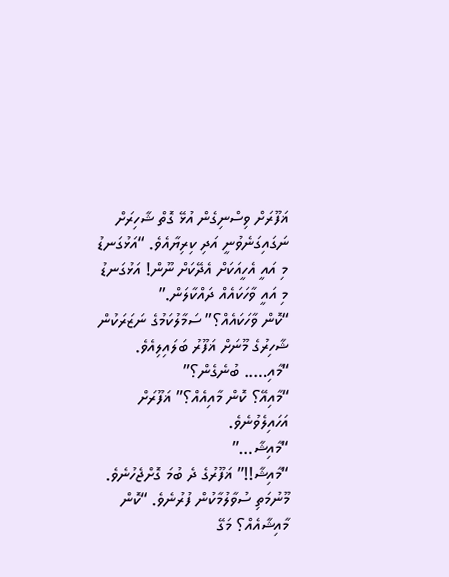ޣަފޫރަށް ވިސްނިގެން އުޅޭ ގޮތް ޝާހިރަށް ނަގައިގަނެވުނީ އަދި ކިރިޔާއެވެ. “އަޅުގަނޑު މި އައީ އެހީއަކަށް އެދޭކަށް ނޫން! އަޅުގަނޑު މި އައީ ވާހަކައެއް ދައްކާލަން.”
“ކޮން ވާހަކައެއް؟” ސަމާލުކަމުގެ ނަޒަރަކުން ޝާހިރުގެ މޫނަށް ޣަފޫރު ބަލައިލިއެވެ.
“މާއި….. ބުނެގެން؟”
“މާއިއޭ؟ ކޮން މާއިއެއް؟” ޣަފޫރަށް އަހައިލެވުނެވެ.
“މާއިޝާ…”
“މާއިޝާ!!” ޣަފޫރުގެ ދެ ބުމަ ގޮށްޖެހުނެވެ. މޫނުމަތި ސުވާލުމާކުން ފުރުނެވެ. “ކޮން މާއިޝާއެއް؟ މަގޭ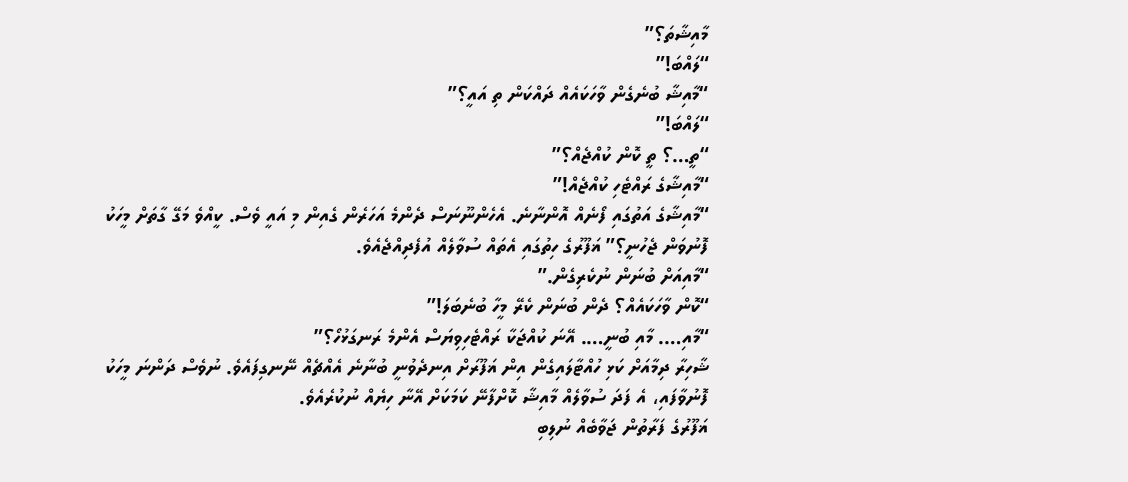މާއިޝާތަ؟”
“ލައްބަ!”
“މާއިޝާ ބުނެގެން ވާހަކައެއް ދައްކަން ތި އައީ؟”
“ލައްބަ!”
“ތީ…؟ ތީ ކޮން ކުއްޖެއް؟”
“މާއިޝާގެ ރައްޓެހި ކުއްޖެއް!”
“މާއިޝާގެ އަތުގައި ފޯނެއް އޮންނާނެ. އެހެންނޫނަސް ދެންމެ އަހަރެން ގެއިން މި އައީ ވެސް. ކީއްވެ މަގޭ ގާތަށް މީހަކު ފޮނުވަން ޖެހުނީ؟” ޣަފޫރުގެ ހިތުގައި އެތައް ސުވާލެއް އުފެދިއްޖެއެވެ.
“މާއިއަށް ބުނަން ނުކެރިގެން.”
“ކޮން ވާހަކައެއް؟ ދެން ބުނަން ކެރޭ މީހާ ބުނެބަލަ!”
“މާއި…. މާއި ބުނީ…. އޭނަ ކުއްޖަކާ ރައްޓެހިވިޔަސް އެންމެ ރަނގަޅުހޯ؟”
ޝާހިރާ ދިމާއަށް ކަޅި ހުއްޓާލައިގެން އިން ޣަފޫރަށް އިނދެވުނީ ބުނާނެ އެއްޗެއް ނޭނގިފައެވެ. ނުވެސް ދަންނަ މީހަކު ފޮނުވާފައި، އެ ފަދަ ސުވާލެއް މާއިޝާ ކޮށްފާނޭ ކަމަކަށް އޭނާ ހިޔެއް ނުކުރެއެވެ.
ޣަފޫރުގެ ފަރާތުން ޖަވާބެއް ނުލިބި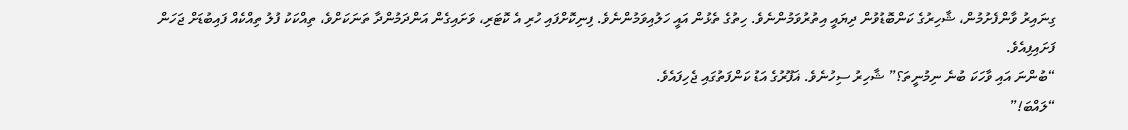ގިނައިރު ވާންފެށުމުން، ޝާހިރުގެ ކަންބޮޑުވުން ދިޔައީ އިތުރުވަމުންނެވެ. ހިތުގެ ތެޅުން އައީ ހަލުއިވަމުންނެވެ. ފިނިކޮށްފައި ހުރި އެ ކޮޓަރި، ވަށައިގެން އަންދަމުންދާ ތަނަކަށްވެ، ތިއްކަކު ފުލު ތިއްކެއް ފައިބުޑަށް ޖަހަން ފަށައިފިއެވެ.
“ބުންނަ އައި ވާހަކަ ބުނެ ނިމުނީތަ؟” ޝާހިރު ސިހުނެވެ. ޣަފޫރުގެ އަޑު ކަންފަތުގައި ޖެހިފައެވެ.
“ލައްބަ!”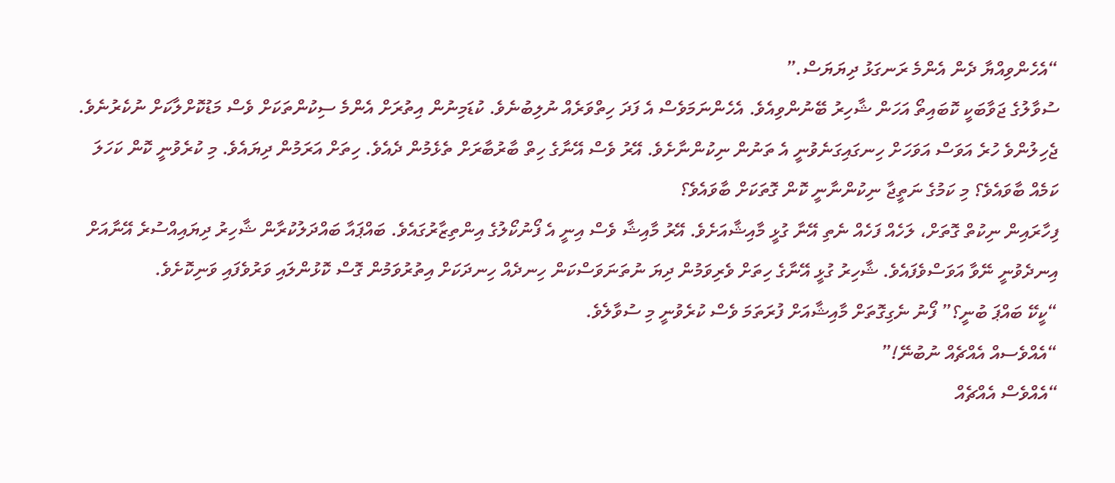“އެހެންވިއްޔާ ދެން އެންމެ ރަނގަޅު ދިޔަޔަސް.”
ސުވާލުގެ ޖަވާބަކީ ކޮބައިތޯ އަހަން ޝާހިރު ބޭނުންވިއެވެ. އެހެންނަމަވެސް އެ ފަދަ ހިތްވަރެއް ނުލިބުނެވެ. ކުޑަމިނުން އިތުރަށް އެންމެ ސިކުންތަކަށް ވެސް މަޑުކޮށްލާކަށް ނުކެރުނެވެ. ޖެހިލުންވެ ހުރެ އަވަސް އަވަހަށް ހިނގައިގަނެވުނީ އެ ތަނުން ނިކުންނާށެވެ. އޭރު ވެސް އޭނާގެ ހިތް ބާރުބާރަށް ތެޅެމުން ދެއެވެ. ހިތަށް އަރަމުން ދިޔައެވެ. މި ކުރެވުނީ ކޮން ކަހަލަ ކަމެއް ބާވައެވެ؟ މި ކަމުގެ ނަތީޖާ ނިކުންނާނީ ކޮން ގޮތަކަށް ބާވައެވެ؟
ފިހާރައިން ނިކުތް ގޮތަށް، ލަހެއް ފަހެއް ނެތި އޭނާ ގުޅީ މާއިޝާއަށެވެ. އޭރު މާއިޝާ ވެސް އިނީ އެ ފޯނުކޯލުގެ އިންތިޒާރުގައެވެ. ބައްޕައާ ބައްދަލުކުރާން ޝާހިރު ދިޔައިއްސުރެ އޭނާއަށް އިނދެވުނީ ނޭވާ އަވަސްވެފައެވެ. ޝާހިރު ގުޅީ އޭނާގެ ހިތަށް ވެރިވަމުން ދިޔަ ނުތަނަވަސްކަން ހިނދެއް ހިނދަކަށް އިތުރުވަމުން ގޮސް ކޮޅުންލައި ވަރުވެފައި ވަނިކޮށެވެ.
“ކީކޭ ބައްޕަ ބުނީ؟” ފޯނު ނެގިގޮތަށް މާއިޝާއަށް ފުރަތަމަ ވެސް ކުރެވުނީ މި ސުވާލެވެ.
“އެއްވެސއް އެއްޗެއް ނުބުނޭ!”
“އެއްވެސް އެއްޗެއް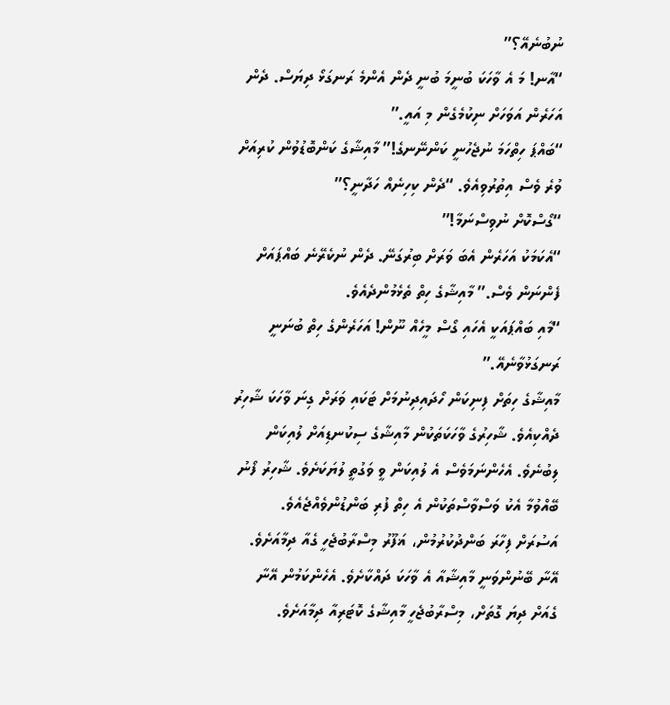ނުބުނެއޭ؟”
“އާނ! މަ އެ ވާހަކަ ބުނީމަ ބުނީ ދެން އެންމެ ރަނގަޅޯ ދިޔަސް. ދެން އަހަރެން އަވަހަށް ނިކުމެގެން މި އައީ.”
“ބައްޕަ ހިތްހަމަ ނުޖެހުނީ ކަންނޭނގެ!” މާއިޝާގެ ކަންބޮޑުވުން ކުރިއަށް ވުރެ ވެސް އިތުރުވިއެވެ. “ދެން ކިހިނެއް ހަދާނީ؟”
“ގޯސްކޮށް ނުވިސްނަމާ!”
“އެކަމަކު އަހަރެން އެބަ ވަރަށް ބިރުގަނޭ. ދެން ނުކެރޭނެ ބައްޕައަށް ފެންނަން ވެސް.” މާއިޝާގެ ހިތް ތެޅެމުންދެއެވެ.
“މާއި ބައްޕައަކީ އެހައި ގޯސް މީހެއް ނޫން! އަހަރެންގެ ހިތް ބުނަނީ ރަނގަޅުވާނެއޭ.”
މާއިޝާގެ ހިތަށް ފިނިކަން ހޯދައިދިނުމަށް ޓަކައި ވަރަށް ގިނަ ވާހަކަ ޝާހިރު ދެއްކިއެވެ. ޝާހިރުގެ ވާހަކަތަކުން މާއިޝާގެ ސިކުނޑިއަށް ލުއިކަން ލިބުނެވެ. އެހެންނަމަވެސް އެ ލުއިކަން ވީ ވަގުތީ ލުޔަކަށެވެ. ޝާހިރު ފޯނު ބޭއްވުމާ އެކު ވަސްވާސްތަކުން އެ ހިތް ފުރި ބަންޑުންވެއްޖެއެވެ.
އަސުރަށް ފިހާރަ ބަންދުކުރުމުން، ޣަފޫރު މިސްރާބުޖެހީ ގެއާ ދިމާއަށެވެ. އޭނާ ބޭނުންވަނީ މާއިޝާއާ އެ ވާހަކަ ދައްކާށެވެ. އެހެންކަމުން އޭނާ ގެއަށް ދިޔަ ގޮތަށް، މިސްރާބުޖެހީ މާއިޝާގެ ކޮޓަރިއާ ދިމާއަށެވެ.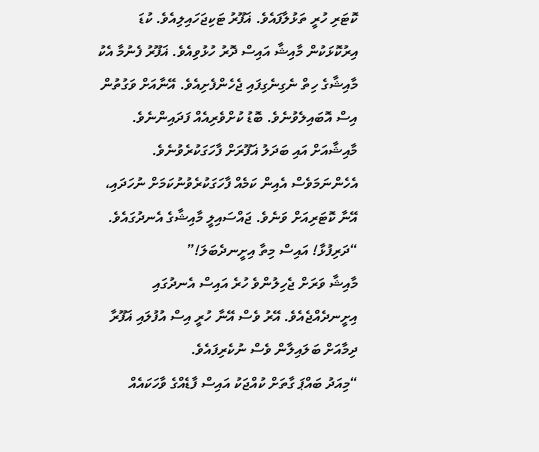ކޮޓަރި ހުރީ ތަޅުލާފައެވެ. ޣަފޫރު ޓަކިޖަހައިލިއެވެ. ކުޑަ އިރުކޮޅަކުން މާއިޝާ އައިސް ދޮރު ހުޅުވިއެވެ. ޣަފޫރު ފެނުމާ އެކު މާއިޝާގެ ހިތް ނެގިނެގިފައި ޖެހެންފެށިއެވެ. އޭނާއަށް ވަގުތުން އިސް އޮބައިލެވުނެވެ. ބޮޑު ކުށްވެރިއެއް ފަދައިންނެވެ.
މާއިޝާއަށް އައި ބަދަލު ޣަފޫރަށް ފާހަގަކުރެވުނެވެ. އެހެންނަމަވެސް އެއިން ކަމެއް ފާހަގަކުރެވުނުކަމަށް ނުހަދައި، އޭނާ ކޮޓަރިއަށް ވަނެވެ. ޖައްސައިލީ މާއިޝާގެ އެނދުގައެވެ.
“ދަރިފުޅާ! އައިސް މިތާ އިށީނދެބަލަ!”
މާއިޝާ ވަރަށް ޖެހިލުންވެ ހުރެ އައިސް އެނދުގައި އިށީނދެއްޖެއެވެ. އޭރު ވެސް އޭނާ ހުރީ އިސް އުފުލައި ޣަފޫރާ ދިމާއަށް ބަލައިލާން ވެސް ނުކެރިފައެވެ.
“މިއަދު ބައްޕަ ގާތަށް ކުއްޖަކު އައިސް ފާޑެއްގެ ވާހަކައެއް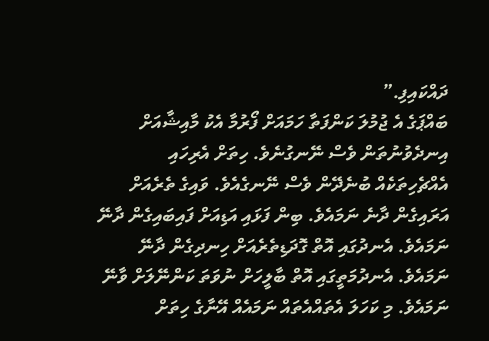ދައްކައިފި.”
ބައްޕަގެ އެ ޖުމުލަ ކަންފަތާ ހަމައަށް ފޯރުމާ އެކު މާއިޝާއަށް އިނދެވުނުތަން ވެސް ނޭނގުނެވެ. ހިތަށް އެރިހައި އެއްޗެހިތަކެއް ބުނެދޭން ވެސް ނޭނގެއެވެ. ވައިގެ ތެރެއަށް އަރައިގެން ދާނެ ނަމައެވެ. ބިން ފަޅައި އަޑިއަށް ފައިބައިގެން ދާނޭ ނަމައެވެ. އެނދުގައި އޮތް ގޮދަޑިތެރެއަށް ހިނދިގެން ދާނޭ ނަމައެވެ. އެނދުމަތީގައި އޮތް ބާލީހަށް ނުވަތަ ކަންނޭލަށް ވާނޭ ނަމައެވެ. މި ކަހަލަ އެތައްއެތައް ނަމައެއް އޭނާގެ ހިތަށް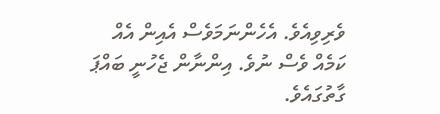ވެރިވިއެވެ. އެހެންނަމަވެސް އެއިން އެއް ކަމެއް ވެސް ނުވެ. އިންނާން ޖެހުނީ ބައްޕަ ގާތުގައެވެ.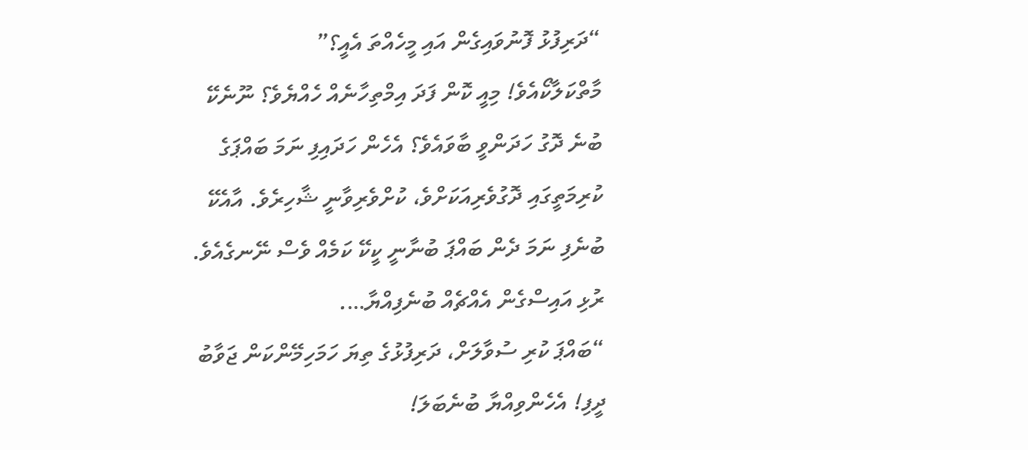“ދަރިފުޅު ފޮނުވައިގެން އައި މީހެއްތަ އެއީ؟”
މާތްކަލާކޯއެވެ! މިއީ ކޮން ފަދަ އިމްތިހާނެއް ހެއްޔެވެ؟ ނޫނެކޭ ބުނެ ދޮގު ހަދަންވީ ބާވައެވެ؟ އެހެން ހަދައިފި ނަމަ ބައްޕަގެ ކުރިމަތީގައި ދޮގުވެރިއަކަށްވެ، ކުށްވެރިވާނީ ޝާހިރެވެ. އާއެކޭ ބުނެފި ނަމަ ދެން ބައްޕަ ބުނާނީ ކީކޭ ކަމެއް ވެސް ނޭނގެއެވެ. ރުޅި އައިސްގެން އެއްޗެއް ބުނެފިއްޔާ….
“ބައްޕަ ކުރި ސުވާލަށް، ދަރިފުޅުގެ ތިޔަ ހަމަހިމޭންކަން ޖަވާބު ދީފި! އެހެންވިއްޔާ ބުނެބަލަ!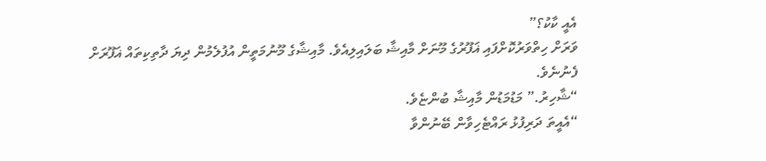އެއީ ކާކު؟”
ވަރަށް ހިތްވަރުކޮށްފައި ޣަފޫރުގެ މޫނަށް މާއިޝާ ބަލައިލިއެވެ. މާއިޝާގެ މޫނުމަތީން އުފުލެމުން ދިޔަ ދާތިކިތައް ޣަފޫރަށް ފެނުނެވެ.
“ޝާހިރު.” މަޑުމަޑުން މާއިޝާ ބުންޏެވެ.
“އެއީތަ ދަރިފުޅު ރައްޓެހިވާން ބޭނުންވާ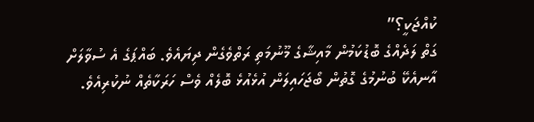ކުއްޖަކީ؟”
ގަތް ލަދެއްގެ ބޮޑުކަމުން މާއިޝާގެ މޫނުމަތި ރަތްވެގެން ދިޔައެވެ. ބައްޕަގެ އެ ސުވާލަށް އާނއެކޭ ބުނުމުގެ ގޮތުން ބޯޖަހައިލަން އުޅެއުޅެ ބޮލެއް ވެސް ހަރަކާތެއް ނުކުރިއެވެ.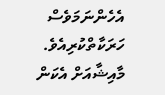އެހެންނަމަވެސް ހަރަކާތްކުރިއެވެ. މާއިޝާއަށް އެކަން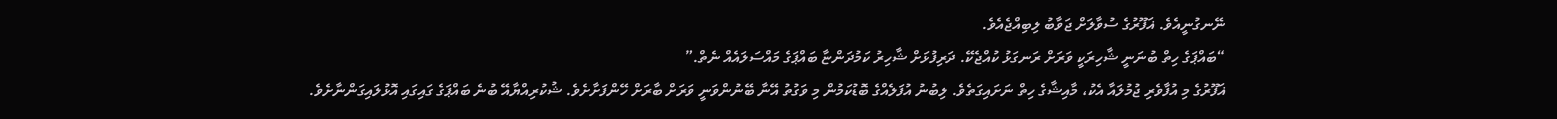ނޭނގުނީއެވެ. ޣަފޫރުގެ ސުވާލަށް ޖަވާބު ލިބިއްޖެއެވެ.
“ބައްޕަގެ ހިތް ބުނަނީ ޝާހިރަކީ ވަރަށް ރަނގަޅު ކުއްޖެކޭ. ދަރިފުޅަށް ޝާހިރު ކަމުދަންޏާ ބައްޕަގެ މައްސަލައެއް ނެތް.”
ޣަފޫރުގެ މި އުފާވެރި ޖުމުލައާ އެކު، މާއިޝާގެ ހިތް ނަށައިގަތެވެ. ލިބުނު އުފަލެއްގެ ބޮޑުކަމުން މި ވަގުތު އޭނާ ބޭނުންވަނީ ވަރަށް ބާރަށް ހޭންފަށާށެވެ. ޝުކުރިއްޔާއޭ ބުނެ ބައްޕަގެ ގައިގައި އޮޅުލައިގަންނާށެވެ.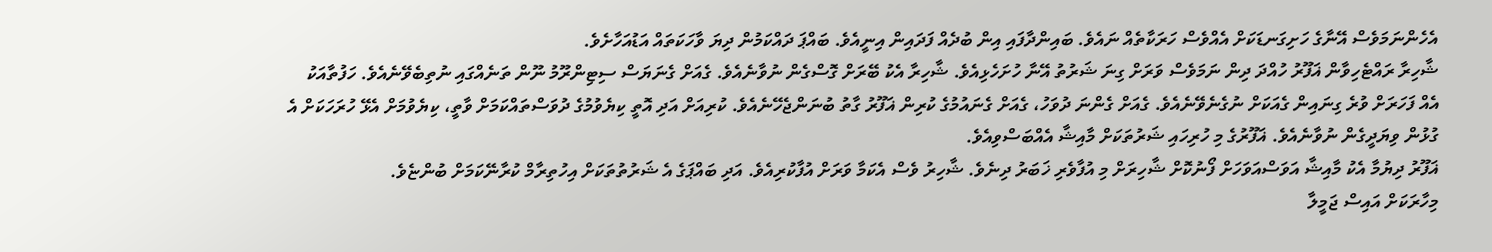އެހެންނަމަވެސް އޭނާގެ ހަށިގަނޑަކަށް އެއްވެސް ހަރަކާތެއް ނައެވެ. ބައިންދާފައި އިން ބުދެއް ފަދައިން އިނީއެވެ. ބައްޕަ ދައްކަމުން ދިޔަ ވާހަކަތައް އަޑުއަހާށެވެ.
ޝާހިރާ ރައްޓެހިވާން ޣަފޫރު ހުއްދަ ދިން ނަމަވެސް ވަރަށް ގިނަ ޝަރުތު އޭނާ ހުށަހެޅިއެވެ. ޝާހިރާ އެކު ބޭރަށް ގޮސްގެން ނުވާނެއެވެ. ގެއަށް ގެނަޔަސް ސިޓިންރޫމު ނޫން ތަނެއްގައި ނުތިބެވޭނެއެވެ. ހަފުތާއަކު އެއް ފަހަރަށް ވުރެ ގިނައިން ގެއަކަށް ނުގެނެވޭނެއެވެ. ގެއަށް ގެންނަ ދުވަހު، ގެއަށް ގެނައުމުގެ ކުރިން ޣަފޫރު ގާތު ބުނަންޖެހޭނެއެވެ. ކުރިއަށް އަދި އޮތީ ކިޔެވުމުގެ ދުވަސްތައްކަމަށް ވާތީ، ކިޔެވުމަށް އެޅޭ ހުރަހަކަށް އެ ގުޅުން ވިޔަދީގެން ނުވާނެއެވެ. ޣަފޫރުގެ މި ހުރިހައި ޝަރުތަކަށް މާއިޝާ އެއްބަސްވިއެވެ.
ޣަފޫރު ދިޔުމާ އެކު މާއިޝާ އަވަސްއަވަހަށް ފޯނުކޮށް ޝާހިރަށް މި އުފާވެރި ޚަބަރު ދިނެވެ. ޝާހިރު ވެސް އެކަމާ ވަރަށް އުފާކުރިއެވެ. އަދި ބައްޕަގެ އެ ޝަރުތުތަކަށް އިހުތިރާމް ކުރާނޭކަމަށް ބުންޏެވެ.
މިހާރަކަށް އައިސް ޖަމީލާ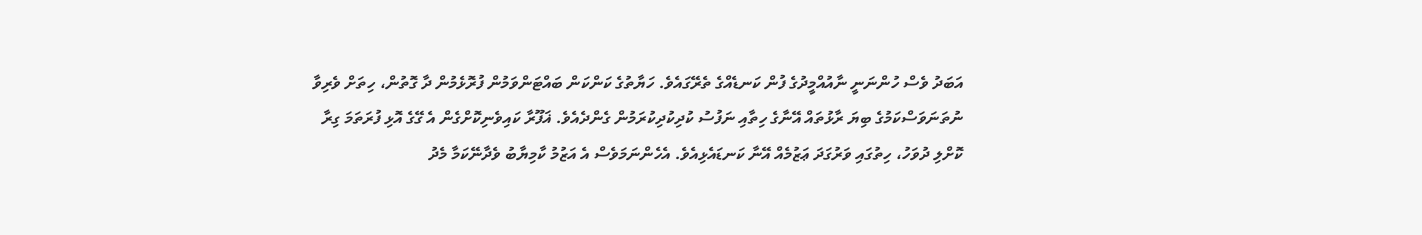އަބަދު ވެސް ހުންނަނީ ނާއުއްމީދުގެ ފުން ކަނޑެއްގެ ތެރޭގައެވެ. ހަޔާތުގެ ކަންކަން ބައްޓަންވަމުން ފުރޮޅެމުން ދާ ގޮތުން، ހިތަށް ވެރިވާ ނުތަނަވަސްކަމުގެ ބިޔަ ރާޅުތައް އޭނާގެ ހިތާއި ނަފުސު ކުދިކުދިކުރަމުން ގެންދެއެވެ. ޣަފޫރާ ކައިވެނިކޮށްގެން އެ ގޭގެ އޮޅި ފުރަތަމަ ގިރާ ކޮށްލި ދުވަހު، ހިތުގައި ވަރުގަދަ ޢަޒުމެއް އޭނާ ކަނޑައެޅިއެވެ. އެހެންނަމަވެސް އެ އަޒުމު ކާމިޔާބު ވެދާނޭކަމާ މެދު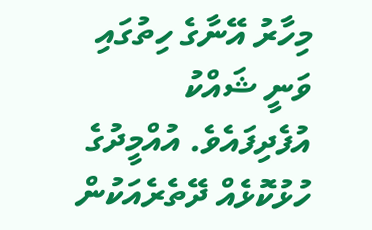މިހާރު އޭނާގެ ހިތުގައި ވަނީ ޝައްކު އުފެދިފައެވެ. އުއްމީދުގެ ހުޅުކޮޅެއް ދޭތެރެއަކުން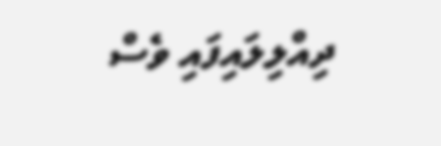ދިއްލިލައިފައި ވެސް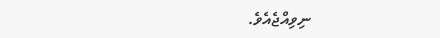ނިވިއްޖެއެވެ.